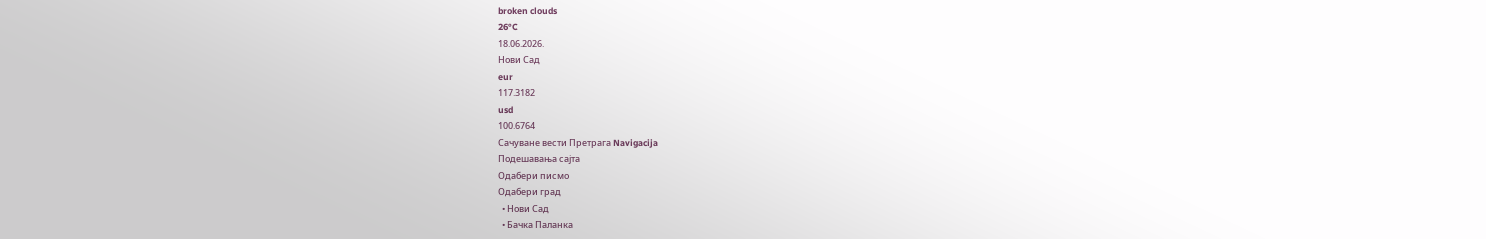broken clouds
26°C
18.06.2026.
Нови Сад
eur
117.3182
usd
100.6764
Сачуване вести Претрага Navigacija
Подешавања сајта
Одабери писмо
Одабери град
  • Нови Сад
  • Бачка Паланка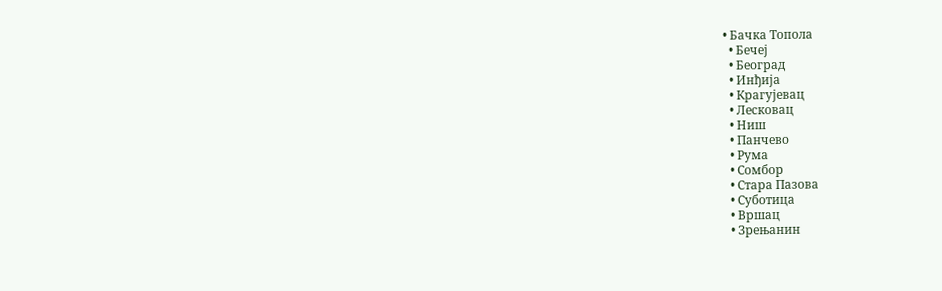• Бачка Топола
  • Бечеј
  • Београд
  • Инђија
  • Крагујевац
  • Лесковац
  • Ниш
  • Панчево
  • Рума
  • Сомбор
  • Стара Пазова
  • Суботица
  • Вршац
  • Зрењанин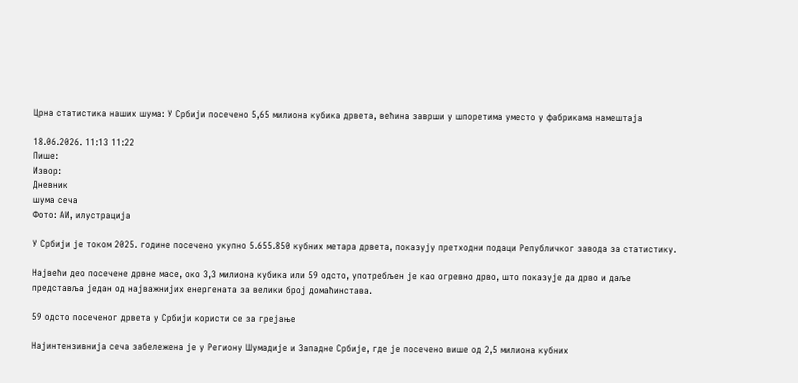Црна статистика наших шума: У Србији посечено 5,65 милиона кубика дрвета, већина заврши у шпоретима уместо у фабрикама намештаја

18.06.2026. 11:13 11:22
Пише:
Извор:
Дневник
шума сеча
Фото: АИ, илустрација

У Србији је током 2025. године посечено укупно 5.655.850 кубних метара дрвета, показују претходни подаци Републичког завода за статистику.

Највећи део посечене дрвне масе, око 3,3 милиона кубика или 59 одсто, употребљен је као огревно дрво, што показује да дрво и даље представља један од најважнијих енергената за велики број домаћинстава.

59 одсто посеченог дрвета у Србији користи се за грејање

Најинтензивнија сеча забележена је у Региону Шумадије и Западне Србије, где је посечено више од 2,5 милиона кубних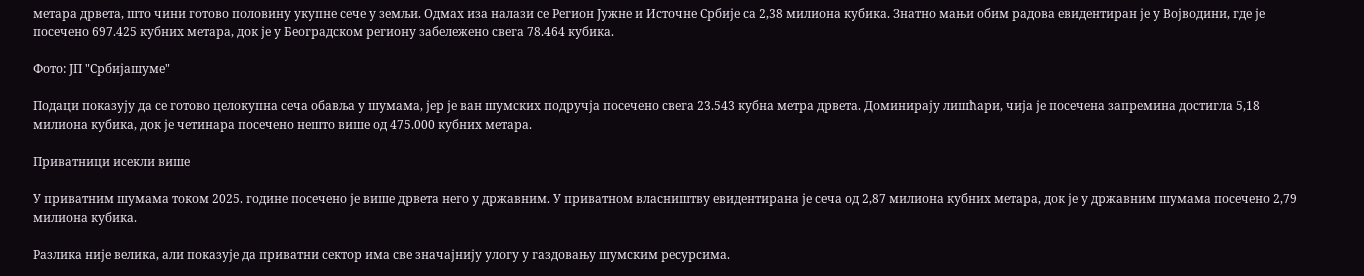метара дрвета, што чини готово половину укупне сече у земљи. Одмах иза налази се Регион Јужне и Источне Србије са 2,38 милиона кубика. Знатно мањи обим радова евидентиран је у Војводини, где је посечено 697.425 кубних метара, док је у Београдском региону забележено свега 78.464 кубика.

Фото: ЈП "Србијашуме"

Подаци показују да се готово целокупна сеча обавља у шумама, јер је ван шумских подручја посечено свега 23.543 кубна метра дрвета. Доминирају лишћари, чија је посечена запремина достигла 5,18 милиона кубика, док је четинара посечено нешто више од 475.000 кубних метара.

Приватници исекли више

У приватним шумама током 2025. године посечено је више дрвета него у државним. У приватном власништву евидентирана је сеча од 2,87 милиона кубних метара, док је у државним шумама посечено 2,79 милиона кубика.

Разлика није велика, али показује да приватни сектор има све значајнију улогу у газдовању шумским ресурсима.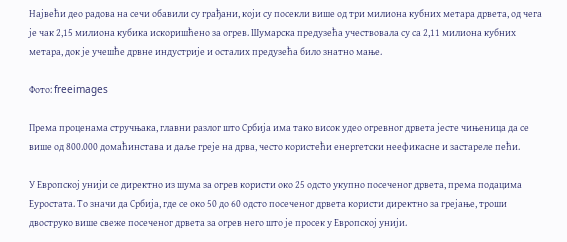Највећи део радова на сечи обавили су грађани, који су посекли више од три милиона кубних метара дрвета, од чега је чак 2,15 милиона кубика искоришћено за огрев. Шумарска предузећа учествовала су са 2,11 милиона кубних метара, док је учешће дрвне индустрије и осталих предузећа било знатно мање.

Фото: freeimages

Према проценама стручњака, главни разлог што Србија има тако висок удео огревног дрвета јесте чињеница да се више од 800.000 домаћинстава и даље греје на дрва, често користећи енергетски неефикасне и застареле пећи.

У Европској унији се директно из шума за огрев користи око 25 одсто укупно посеченог дрвета, према подацима Еуростата. То значи да Србија, где се око 50 до 60 одсто посеченог дрвета користи директно за грејање, троши двоструко више свеже посеченог дрвета за огрев него што је просек у Европској унији.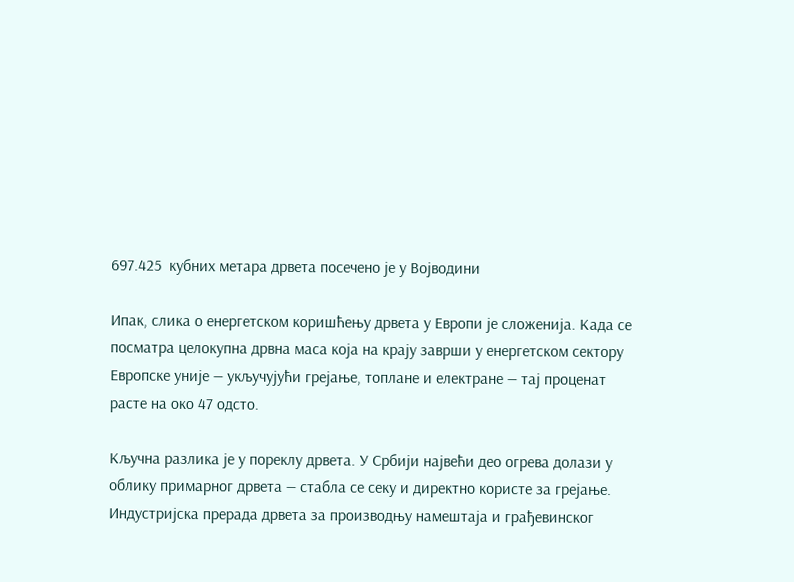697.425  кубних метара дрвета посечено је у Војводини

Ипак, слика о енергетском коришћењу дрвета у Европи је сложенија. Када се посматра целокупна дрвна маса која на крају заврши у енергетском сектору Европске уније — укључујући грејање, топлане и електране — тај проценат расте на око 47 одсто.

Кључна разлика је у пореклу дрвета. У Србији највећи део огрева долази у облику примарног дрвета — стабла се секу и директно користе за грејање. Индустријска прерада дрвета за производњу намештаја и грађевинског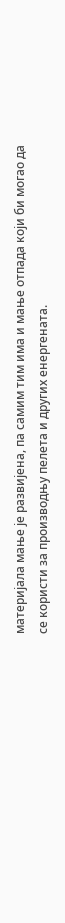материјала мање је развијена, па самим тим има и мање отпада који би могао да се користи за производњу пелета и других енергената.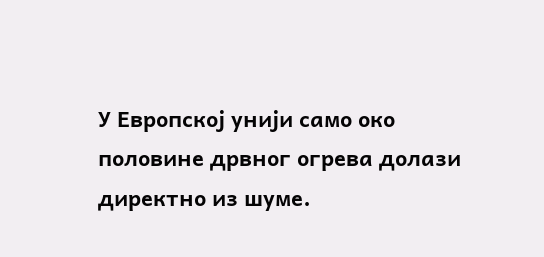У Европској унији само око половине дрвног огрева долази директно из шуме.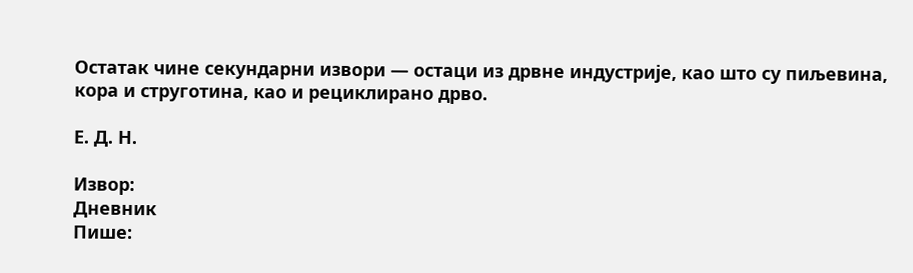Остатак чине секундарни извори — остаци из дрвне индустрије, као што су пиљевина, кора и струготина, као и рециклирано дрво.

Е. Д. Н.

Извор:
Дневник
Пише: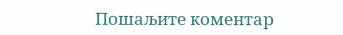Пошаљите коментар